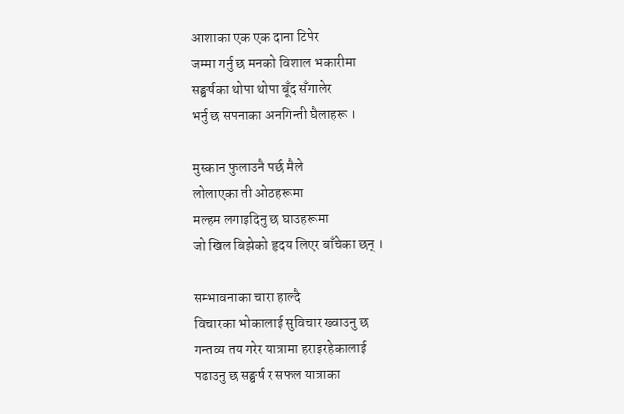आशाका एक एक दाना टिपेर
जम्मा गर्नु छ मनको विशाल भकारीमा
सङ्घर्षका थोपा थोपा बूँद सँगालेर
भर्नु छ सपनाका अनगिन्ती घैलाहरू ।

मुस्कान फुलाउनै पर्छ मैले
लोलाएका ती ओठहरूमा
मल्हम लगाइदिनु छ घाउहरूमा
जो खिल बिझेको हृदय लिएर बाँचेका छन् ।

सम्भावनाका चारा हाल्दै
विचारका भोकालाई सुविचार ख्वाउनु छ
गन्तव्य तय गरेर यात्रामा हराइरहेकालाई
पढाउनु छ सङ्घर्ष र सफल यात्राका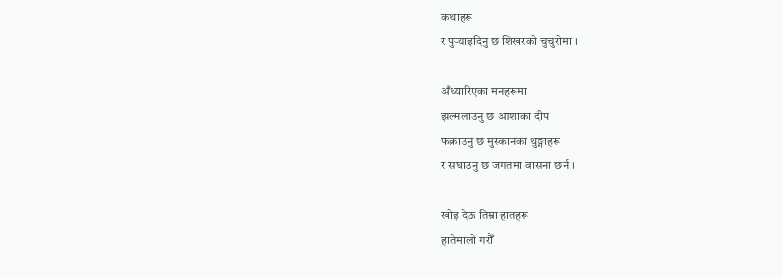कथाहरू
र पुर्‍याइदिनु छ शिखरको चुचुरोमा ।

अँध्यारिएका मनहरूमा
झल्मलाउनु छ आशाका दीप
फक्राउनु छ मुस्कानका थुङ्गाहरू
र सघाउनु छ जगतमा वासना छर्न ।

खोइ देऊ तिम्रा हातहरू
हातेमालो गरौँ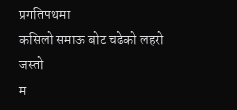प्रगतिपथमा
कसिलो समाऊ बोट चढेको लहरो जस्तो
म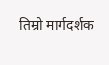तिम्रो मार्गदर्शक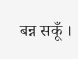बन्न सकूँ ।